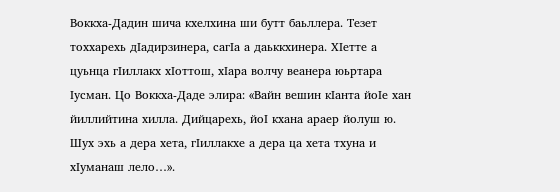Воккха-Дадин шича кхелхина ши бутт баьллера. Тезет тоххарехь дIадирзинера, сагIа а даьккхинера. ХIетте а цуьнца гIиллакх хIоттош, хIара волчу веанера юьртара Iусман. Цо Воккха-Даде элира: «Вайн вешин кIанта йоIе хан йиллийтина хилла. Дийцарехь, йоI кхана араер йолуш ю. Шух эхь а дера хета, гIиллакхе а дера ца хета тхуна и хIуманаш лело…».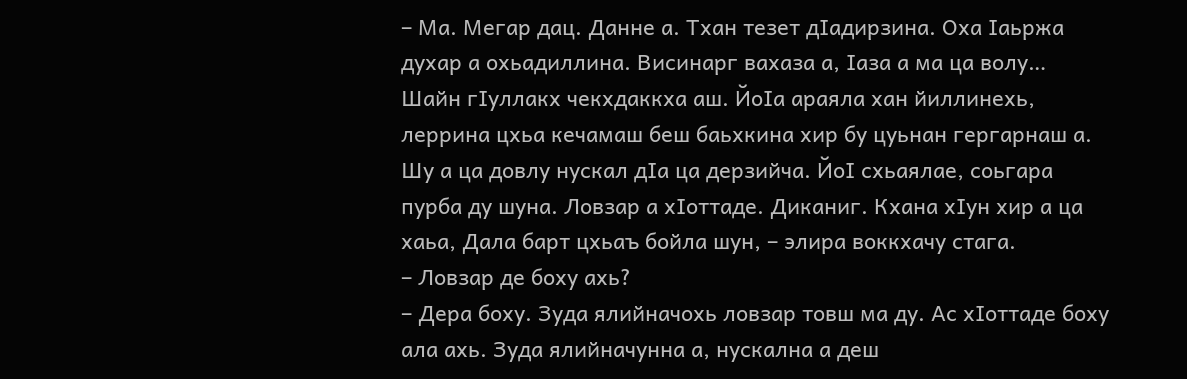– Ма. Мегар дац. Данне а. Тхан тезет дIадирзина. Оха Iаьржа духар а охьадиллина. Висинарг вахаза а, Iаза а ма ца волу… Шайн гIуллакх чекхдаккха аш. ЙоIа араяла хан йиллинехь, леррина цхьа кечамаш беш баьхкина хир бу цуьнан гергарнаш а. Шу а ца довлу нускал дIа ца дерзийча. ЙоI схьаялае, соьгара пурба ду шуна. Ловзар а хIоттаде. Диканиг. Кхана хIун хир а ца хаьа, Дала барт цхьаъ бойла шун, – элира воккхачу стага.
– Ловзар де боху ахь?
– Дера боху. Зуда ялийначохь ловзар товш ма ду. Ас хIоттаде боху ала ахь. Зуда ялийначунна а, нускална а деш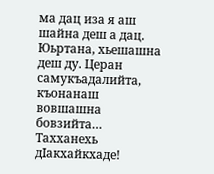ма дац иза я аш шайна деш а дац. Юьртана, хьешашна деш ду. Церан самукъадалийта, къонанаш вовшашна бовзийта… Тахханехь дIакхайкхаде!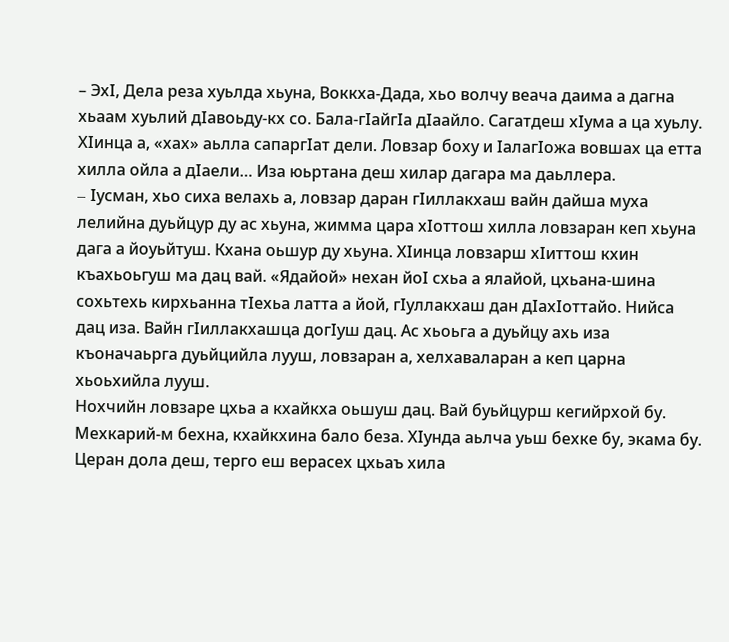– ЭхI, Дела реза хуьлда хьуна, Воккха-Дада, хьо волчу веача даима а дагна хьаам хуьлий дIавоьду-кх со. Бала-гIайгIа дIаайло. Сагатдеш хIума а ца хуьлу. ХIинца а, «хах» аьлла сапаргIат дели. Ловзар боху и IалагIожа вовшах ца етта хилла ойла а дIаели… Иза юьртана деш хилар дагара ма даьллера.
– Iусман, хьо сиха велахь а, ловзар даран гIиллакхаш вайн дайша муха лелийна дуьйцур ду ас хьуна, жимма цара хIоттош хилла ловзаран кеп хьуна дага а йоуьйтуш. Кхана оьшур ду хьуна. ХIинца ловзарш хIиттош кхин къахьоьгуш ма дац вай. «Ядайой» нехан йоI схьа а ялайой, цхьана-шина сохьтехь кирхьанна тIехьа латта а йой, гIуллакхаш дан дIахIоттайо. Нийса дац иза. Вайн гIиллакхашца догIуш дац. Ас хьоьга а дуьйцу ахь иза къоначаьрга дуьйцийла лууш, ловзаран а, хелхаваларан а кеп царна хьоьхийла лууш.
Нохчийн ловзаре цхьа а кхайкха оьшуш дац. Вай буьйцурш кегийрхой бу. Мехкарий-м бехна, кхайкхина бало беза. ХIунда аьлча уьш бехке бу, экама бу. Церан дола деш, терго еш верасех цхьаъ хила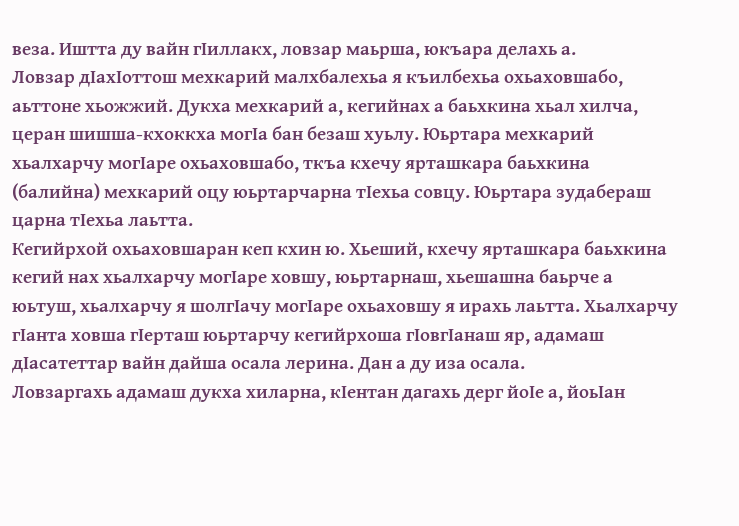веза. Иштта ду вайн гIиллакх, ловзар маьрша, юкъара делахь а.
Ловзар дIахIоттош мехкарий малхбалехьа я къилбехьа охьаховшабо, аьттоне хьожжий. Дукха мехкарий а, кегийнах а баьхкина хьал хилча, церан шишша-кхоккха могIа бан безаш хуьлу. Юьртара мехкарий хьалхарчу могIаре охьаховшабо, ткъа кхечу ярташкара баьхкина (балийна) мехкарий оцу юьртарчарна тIехьа совцу. Юьртара зудабераш царна тIехьа лаьтта.
Кегийрхой охьаховшаран кеп кхин ю. Хьеший, кхечу ярташкара баьхкина кегий нах хьалхарчу могIаре ховшу, юьртарнаш, хьешашна баьрче а юьтуш, хьалхарчу я шолгIачу могIаре охьаховшу я ирахь лаьтта. Хьалхарчу гIанта ховша гIерташ юьртарчу кегийрхоша гIовгIанаш яр, адамаш дIасатеттар вайн дайша осала лерина. Дан а ду иза осала.
Ловзаргахь адамаш дукха хиларна, кIентан дагахь дерг йоIе а, йоьIан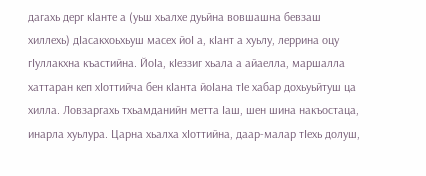дагахь дерг кIанте а (уьш хьалхе дуьйна вовшашна бевзаш хиллехь) дIасакхоьхьуш масех йоI а, кIант а хуьлу, леррина оцу гIуллакхна къастийна. ЙоIа, кIеззиг хьала а айаелла, маршалла хаттаран кеп хIоттийча бен кIанта йоIана тIе хабар дохьуьйтуш ца хилла. Ловзаргахь тхьамданийн метта Iаш, шен шина накъостаца, инарла хуьлура. Царна хьалха хIоттийна, даар-малар тIехь долуш,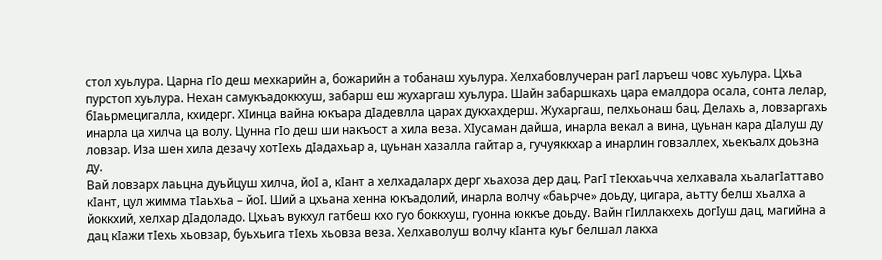стол хуьлура. Царна гIо деш мехкарийн а, божарийн а тобанаш хуьлура. Хелхабовлучеран рагI ларъеш човс хуьлура. Цхьа пурстоп хуьлура. Нехан самукъадоккхуш, забарш еш жухаргаш хуьлура. Шайн забаршкахь цара емалдора осала, сонта лелар, бIаьрмецигалла, кхидерг. ХIинца вайна юкъара дIадевлла царах дукхахдерш. Жухаргаш, пелхьонаш бац. Делахь а, ловзаргахь инарла ца хилча ца волу. Цунна гIо деш ши накъост а хила веза. ХIусаман дайша, инарла векал а вина, цуьнан кара дIалуш ду ловзар. Иза шен хила дезачу хотIехь дIадахьар а, цуьнан хазалла гайтар а, гучуяккхар а инарлин говзаллех, хьекъалх доьзна ду.
Вай ловзарх лаьцна дуьйцуш хилча, йоI а, кIант а хелхадаларх дерг хьахоза дер дац. РагI тIекхаьчча хелхавала хьалагIаттаво кIант, цул жимма тIаьхьа – йоI. Ший а цхьана хенна юкъадолий, инарла волчу «баьрче» доьду, цигара, аьтту белш хьалха а йоккхий, хелхар дIадоладо. Цхьаъ вукхул гатбеш кхо гуо боккхуш, гуонна юккъе доьду. Вайн гIиллакхехь догIуш дац, магийна а дац кIажи тIехь хьовзар, буьхьига тIехь хьовза веза. Хелхаволуш волчу кIанта куьг белшал лакха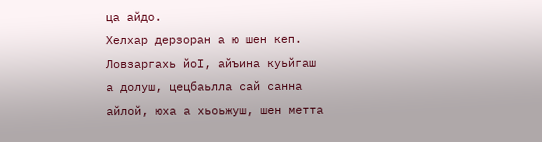ца айдо.
Хелхар дерзоран а ю шен кеп. Ловзаргахь йоI, айъина куьйгаш а долуш, цецбаьлла сай санна айлой, юха а хьоьжуш, шен метта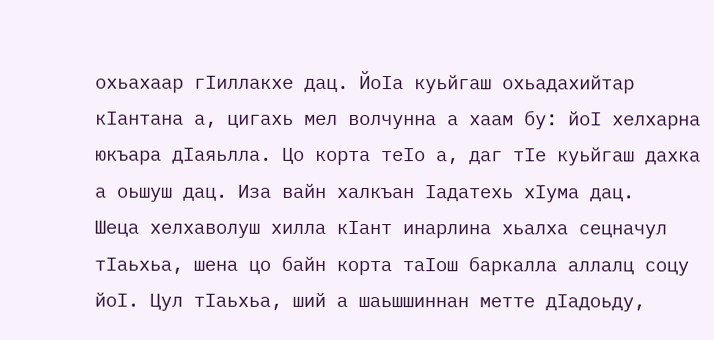охьахаар гIиллакхе дац. ЙоIа куьйгаш охьадахийтар кIантана а, цигахь мел волчунна а хаам бу: йоI хелхарна юкъара дIаяьлла. Цо корта теIо а, даг тIе куьйгаш дахка а оьшуш дац. Иза вайн халкъан Iадатехь хIума дац.
Шеца хелхаволуш хилла кIант инарлина хьалха сецначул тIаьхьа, шена цо байн корта таIош баркалла аллалц соцу йоI. Цул тIаьхьа, ший а шаьшшиннан метте дIадоьду,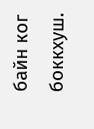байн ког боккхуш.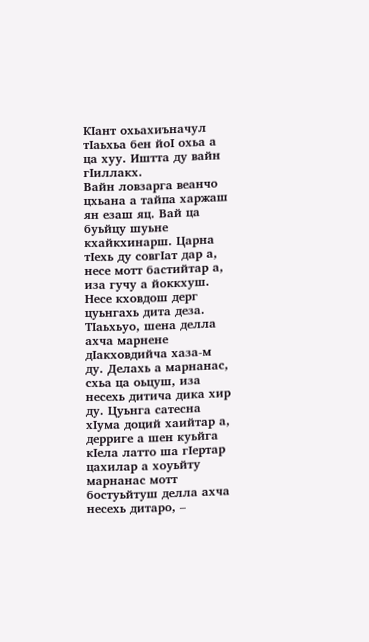КIант охьахиъначул тIаьхьа бен йоI охьа а ца хуу. Иштта ду вайн гIиллакх.
Вайн ловзарга веанчо цхьана а тайпа харжаш ян езаш яц. Вай ца буьйцу шуьне кхайкхинарш. Царна тIехь ду совгIат дар а, несе мотт бастийтар а, иза гучу а йоккхуш. Несе кховдош дерг цуьнгахь дита деза. ТIаьхьуо, шена делла ахча марнене дIакховдийча хаза-м ду. Делахь а марнанас, схьа ца оьцуш, иза несехь дитича дика хир ду. Цуьнга сатесна хIума доций хаийтар а, дерриге а шен куьйга кIела латто ша гIертар цахилар а хоуьйту марнанас мотт бостуьйтуш делла ахча несехь дитаро, –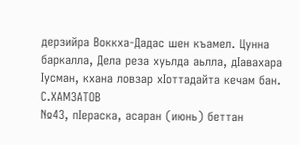дерзийра Воккха-Дадас шен къамел. Цунна баркалла, Дела реза хуьлда аьлла, дIавахара Iусман, кхана ловзар хIоттадайта кечам бан.
С.ХАМЗАТОВ
№43, пIераска, асаран (июнь) беттан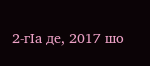2-гIа де, 2017 шо